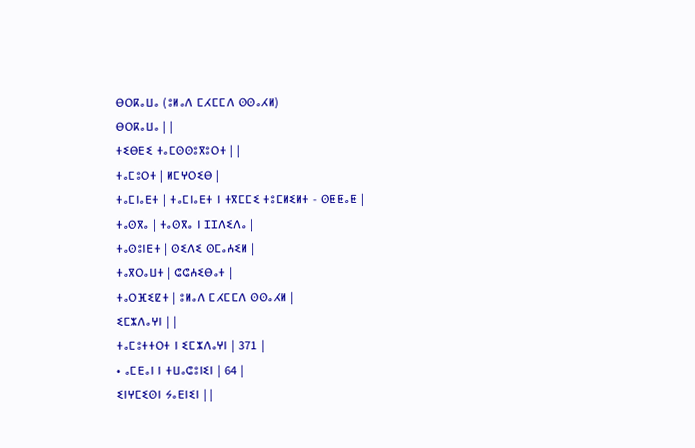ⴱⵔⴽⴰⵡⴰ (ⵓⵍⴰⴷ ⵎⵃⵎⵎⴷ ⵙⵙⴰⵃⵍ)
ⴱⵔⴽⴰⵡⴰ | |
ⵜⵉⴱⴹⵉ ⵜⴰⵎⵙⵙⵓⴳⵓⵔⵜ | |
ⵜⴰⵎⵓⵔⵜ | ⵍⵎⵖⵔⵉⴱ |
ⵜⴰⵎⵏⴰⴹⵜ | ⵜⴰⵎⵏⴰⴹⵜ ⵏ ⵜⴳⵎⵎⵉ ⵜⵓⵎⵍⵉⵍⵜ - ⵙⵟⵟⴰⵟ |
ⵜⴰⵙⴳⴰ | ⵜⴰⵙⴳⴰ ⵏ ⵊⵊⴷⵉⴷⴰ |
ⵜⴰⵙⵓⵏⴹⵜ | ⵙⵉⴷⵉ ⵙⵎⴰⵄⵉⵍ |
ⵜⴰⴳⵔⴰⵡⵜ | ⵛⵛⵄⵉⴱⴰⵜ |
ⵜⴰⵔⴼⵉⵇⵜ | ⵓⵍⴰⴷ ⵎⵃⵎⵎⴷ ⵙⵙⴰⵃⵍ |
ⵉⵎⵣⴷⴰⵖⵏ | |
ⵜⴰⵎⵓⵜⵜⵔⵜ ⵏ ⵉⵎⵣⴷⴰⵖⵏ | 371 |
• ⴰⵎⴹⴰⵏ ⵏ ⵜⵡⴰⵛⵓⵏⵉⵏ | 64 |
ⵉⵏⵖⵎⵉⵙⵏ ⵢⴰⴹⵏⵉⵏ | |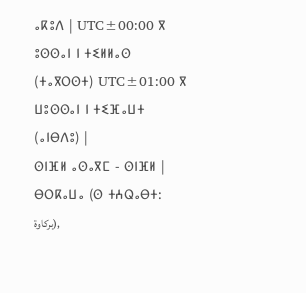ⴰⴽⵓⴷ | UTC±00:00 ⴳ ⵓⵙⵙⴰⵏ ⵏ ⵜⵉⵍⵍⴰⵙ (ⵜⴰⴳⵔⵙⵜ) UTC±01:00 ⴳ ⵡⵓⵙⵙⴰⵏ ⵏ ⵜⵉⴼⴰⵡⵜ (ⴰⵏⴱⴷⵓ) |
ⵙⵏⴼⵍ ⴰⵙⴰⴳⵎ - ⵙⵏⴼⵍ |
ⴱⵔⴽⴰⵡⴰ (ⵙ ⵜⵄⵕⴰⴱⵜ: بركاوة),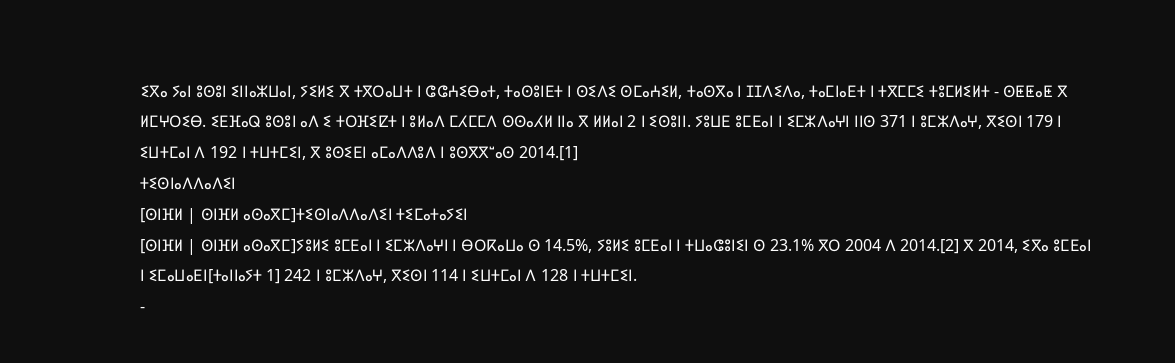ⵉⴳⴰ ⵢⴰⵏ ⵓⵙⵓⵏ ⵉⵏⵏⴰⵣⵡⴰⵏ, ⵢⵉⵍⵉ ⴳ ⵜⴳⵔⴰⵡⵜ ⵏ ⵛⵛⵄⵉⴱⴰⵜ, ⵜⴰⵙⵓⵏⴹⵜ ⵏ ⵙⵉⴷⵉ ⵙⵎⴰⵄⵉⵍ, ⵜⴰⵙⴳⴰ ⵏ ⵊⵊⴷⵉⴷⴰ, ⵜⴰⵎⵏⴰⴹⵜ ⵏ ⵜⴳⵎⵎⵉ ⵜⵓⵎⵍⵉⵍⵜ - ⵙⵟⵟⴰⵟ ⴳ ⵍⵎⵖⵔⵉⴱ. ⵉⴹⴼⴰⵕ ⵓⵙⵓⵏ ⴰⴷ ⵉ ⵜⵔⴼⵉⵇⵜ ⵏ ⵓⵍⴰⴷ ⵎⵃⵎⵎⴷ ⵙⵙⴰⵃⵍ ⵏⵏⴰ ⴳ ⵍⵍⴰⵏ 2 ⵏ ⵉⵙⵓⵏⵏ. ⵢⵓⵡⴹ ⵓⵎⴹⴰⵏ ⵏ ⵉⵎⵣⴷⴰⵖⵏ ⵏⵏⵙ 371 ⵏ ⵓⵎⵣⴷⴰⵖ, ⴳⵉⵙⵏ 179 ⵏ ⵉⵡⵜⵎⴰⵏ ⴷ 192 ⵏ ⵜⵡⵜⵎⵉⵏ, ⴳ ⵓⵙⵉⴹⵏ ⴰⵎⴰⴷⴷⵓⴷ ⵏ ⵓⵙⴳⴳⵯⴰⵙ 2014.[1]
ⵜⵉⵙⵏⴰⴷⴷⴰⴷⵉⵏ
[ⵙⵏⴼⵍ | ⵙⵏⴼⵍ ⴰⵙⴰⴳⵎ]ⵜⵉⵙⵏⴰⴷⴷⴰⴷⵉⵏ ⵜⵉⵎⴰⵜⴰⵢⵉⵏ
[ⵙⵏⴼⵍ | ⵙⵏⴼⵍ ⴰⵙⴰⴳⵎ]ⵢⵓⵍⵉ ⵓⵎⴹⴰⵏ ⵏ ⵉⵎⵣⴷⴰⵖⵏ ⵏ ⴱⵔⴽⴰⵡⴰ ⵙ 14.5%, ⵢⵓⵍⵉ ⵓⵎⴹⴰⵏ ⵏ ⵜⵡⴰⵛⵓⵏⵉⵏ ⵙ 23.1% ⴳⵔ 2004 ⴷ 2014.[2] ⴳ 2014, ⵉⴳⴰ ⵓⵎⴹⴰⵏ ⵏ ⵉⵎⴰⵡⴰⴹⵏ[ⵜⴰⵏⵏⴰⵢⵜ 1] 242 ⵏ ⵓⵎⵣⴷⴰⵖ, ⴳⵉⵙⵏ 114 ⵏ ⵉⵡⵜⵎⴰⵏ ⴷ 128 ⵏ ⵜⵡⵜⵎⵉⵏ.
-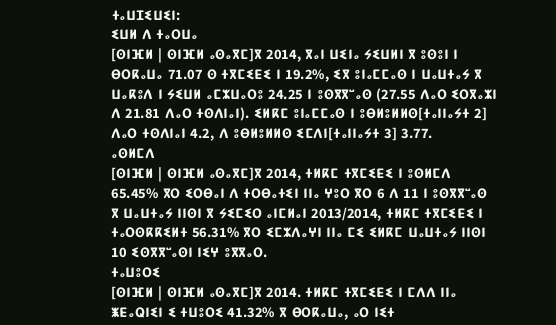ⵜⴰⵡⵊⵉⵡⵉⵏ:
ⵉⵡⵍ ⴷ ⵜⴰⵔⵡⴰ
[ⵙⵏⴼⵍ | ⵙⵏⴼⵍ ⴰⵙⴰⴳⵎ]ⴳ 2014, ⴳⴰⵏ ⵡⵉⵏⴰ ⵢⵉⵡⵍⵏ ⴳ ⵓⵙⵓⵏ ⵏ ⴱⵔⴽⴰⵡⴰ 71.07 ⵙ ⵜⴳⵎⵉⴹⵉ ⵏ 19.2%, ⵉⴳ ⵓⵏⴰⵎⵎⴰⵙ ⵏ ⵡⴰⵡⵜⴰⵢ ⴳ ⵡⴰⴽⵓⴷ ⵏ ⵢⵉⵡⵍ ⴰⵎⵣⵡⴰⵔⵓ 24.25 ⵏ ⵓⵙⴳⴳⵯⴰⵙ (27.55 ⴷⴰⵔ ⵉⵔⴳⴰⵣⵏ ⴷ 21.81 ⴷⴰⵔ ⵜⵙⴷⵏⴰⵏ). ⵉⵍⴽⵎ ⵓⵏⴰⵎⵎⴰⵙ ⵏ ⵓⴱⵍⵓⵍⵍⵙ[ⵜⴰⵏⵏⴰⵢⵜ 2] ⴷⴰⵔ ⵜⵙⴷⵏⴰⵏ 4.2, ⴷ ⵓⴱⵍⵓⵍⵍⵙ ⵉⵎⴷⵏ[ⵜⴰⵏⵏⴰⵢⵜ 3] 3.77.
ⴰⵙⵍⵎⴷ
[ⵙⵏⴼⵍ | ⵙⵏⴼⵍ ⴰⵙⴰⴳⵎ]ⴳ 2014, ⵜⵍⴽⵎ ⵜⴳⵎⵉⴹⵉ ⵏ ⵓⵙⵍⵎⴷ 65.45% ⴳⵔ ⵉⵔⴱⴰⵏ ⴷ ⵜⵔⴱⴰⵜⵉⵏ ⵏⵏⴰ ⵖⵓⵔ ⴳⵔ 6 ⴷ 11 ⵏ ⵓⵙⴳⴳⵯⴰⵙ ⴳ ⵡⴰⵡⵜⴰⵢ ⵏⵏⵙⵏ ⴳ ⵢⵉⵎⵉⵔ ⴰⵏⵎⵍⴰⵏ 2013/2014, ⵜⵍⴽⵎ ⵜⴳⵎⵉⴹⵉ ⵏ ⵜⴰⵔⵙⴽⴽⵉⵍⵜ 56.31% ⴳⵔ ⵉⵎⵣⴷⴰⵖⵏ ⵏⵏⴰ ⵎⵉ ⵉⵍⴽⵎ ⵡⴰⵡⵜⴰⵢ ⵏⵏⵙⵏ 10 ⵉⵙⴳⴳⵯⴰⵙⵏ ⵏⵉⵖ ⵓⴳⴳⴰⵔ.
ⵜⴰⵡⵓⵔⵉ
[ⵙⵏⴼⵍ | ⵙⵏⴼⵍ ⴰⵙⴰⴳⵎ]ⴳ 2014. ⵜⵍⴽⵎ ⵜⴳⵎⵉⴹⵉ ⵏ ⵎⴷⴷ ⵏⵏⴰ ⵥⴹⴰⵕⵏⵉⵏ ⵉ ⵜⵡⵓⵔⵉ 41.32% ⴳ ⴱⵔⴽⴰⵡⴰ, ⴰⵔ ⵏⵉⵜ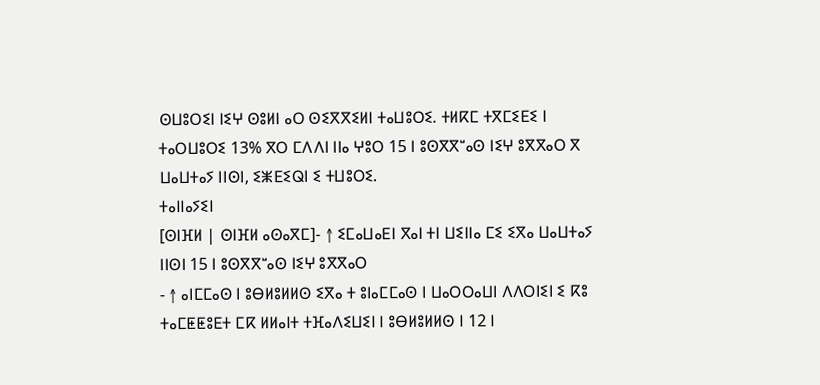ⵙⵡⵓⵔⵉⵏ ⵏⵉⵖ ⵙⵓⵍⵏ ⴰⵔ ⵙⵉⴳⴳⵉⵍⵏ ⵜⴰⵡⵓⵔⵉ. ⵜⵍⴽⵎ ⵜⴳⵎⵉⴹⵉ ⵏ ⵜⴰⵔⵡⵓⵔⵉ 13% ⴳⵔ ⵎⴷⴷⵏ ⵏⵏⴰ ⵖⵓⵔ 15 ⵏ ⵓⵙⴳⴳⵯⴰⵙ ⵏⵉⵖ ⵓⴳⴳⴰⵔ ⴳ ⵡⴰⵡⵜⴰⵢ ⵏⵏⵙⵏ, ⵉⵥⴹⵉⵕⵏ ⵉ ⵜⵡⵓⵔⵉ.
ⵜⴰⵏⵏⴰⵢⵉⵏ
[ⵙⵏⴼⵍ | ⵙⵏⴼⵍ ⴰⵙⴰⴳⵎ]- ↑ ⵉⵎⴰⵡⴰⴹⵏ ⴳⴰⵏ ⵜⵏ ⵡⵉⵏⵏⴰ ⵎⵉ ⵉⴳⴰ ⵡⴰⵡⵜⴰⵢ ⵏⵏⵙⵏ 15 ⵏ ⵓⵙⴳⴳⵯⴰⵙ ⵏⵉⵖ ⵓⴳⴳⴰⵔ
- ↑ ⴰⵏⵎⵎⴰⵙ ⵏ ⵓⴱⵍⵓⵍⵍⵙ ⵉⴳⴰ ⵜ ⵓⵏⴰⵎⵎⴰⵙ ⵏ ⵡⴰⵔⵔⴰⵡⵏ ⴷⴷⵔⵏⵉⵏ ⵉ ⴽⵓ ⵜⴰⵎⵟⵟⵓⴹⵜ ⵎⴽ ⵍⵍⴰⵏⵜ ⵜⴼⴰⴷⵉⵡⵉⵏ ⵏ ⵓⴱⵍⵓⵍⵍⵙ ⵏ 12 ⵏ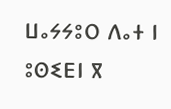ⵡⴰⵢⵢⵓⵔ ⴷⴰⵜ ⵏ ⵓⵙⵉⴹⵏ ⴳ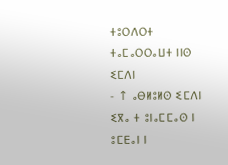ⵜⵓⵔⴷⵔⵜ ⵜⴰⵎⴰⵔⵔⴰⵡⵜ ⵏⵏⵙ ⵉⵎⴷⵏ
- ↑ ⴰⴱⵍⵓⵍⵙ ⵉⵎⴷⵏ ⵉⴳⴰ ⵜ ⵓⵏⴰⵎⵎⴰⵙ ⵏ ⵓⵎⴹⴰⵏ ⵏ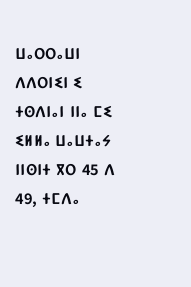ⵡⴰⵔⵔⴰⵡⵏ ⴷⴷⵔⵏⵉⵏ ⵉ ⵜⵙⴷⵏⴰⵏ ⵏⵏⴰ ⵎⵉ ⵉⵍⵍⴰ ⵡⴰⵡⵜⴰⵢ ⵏⵏⵙⵏⵜ ⴳⵔ 45 ⴷ 49, ⵜⵎⴷⴰ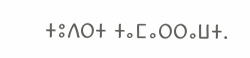ⵜⵓⴷⵔⵜ ⵜⴰⵎⴰⵔⵔⴰⵡⵜ.